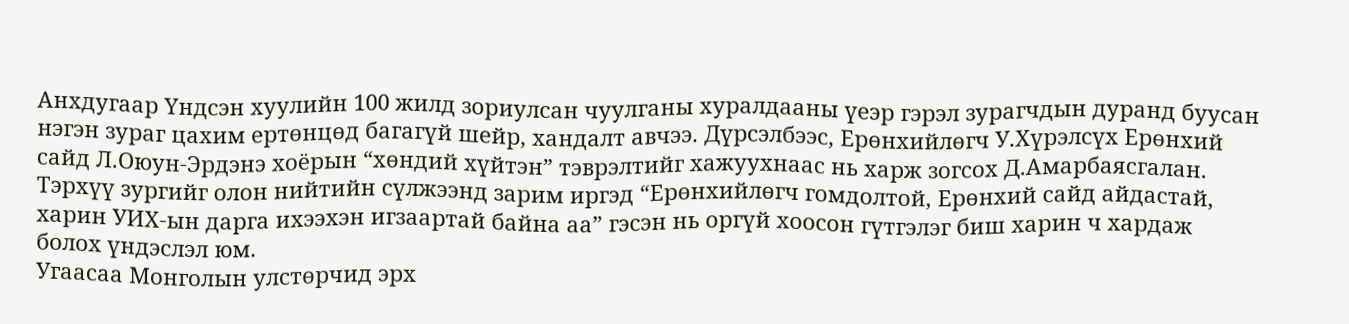Анхдугаар Үндсэн хуулийн 100 жилд зориулсан чуулганы хуралдааны үеэр гэрэл зурагчдын дуранд буусан нэгэн зураг цахим ертөнцөд багагүй шейр, хандалт авчээ. Дүрсэлбээс, Ерөнхийлөгч У.Хүрэлсүх Ерөнхий сайд Л.Оюун-Эрдэнэ хоёрын “хөндий хүйтэн” тэврэлтийг хажуухнаас нь харж зогсох Д.Амарбаясгалан. Тэрхүү зургийг олон нийтийн сүлжээнд зарим иргэд “Ерөнхийлөгч гомдолтой, Ерөнхий сайд айдастай, харин УИХ-ын дарга ихээхэн игзаартай байна аа” гэсэн нь оргүй хоосон гүтгэлэг биш харин ч хардаж болох үндэслэл юм.
Угаасаа Монголын улстөрчид эрх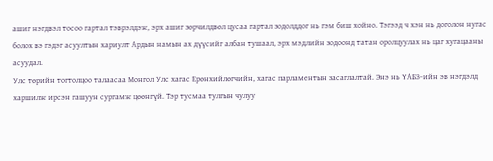ашиг нэгдвэл тосоо гартал тэврэлдэж, эрх ашиг зөрчилдвөл цусаа гартал зодолддог нь гэм биш хойно. Тэгээд ч хэн нь доголон нугас болох вэ гэдэг асуултын хариулт Ардын намын ах дүүсийг албан тушаал, эрх мэдлийн зодоонд татан оролцуулах нь цаг хугацааны асуудал.
Улс төрийн тогтолцоо талаасаа Монгол Улс хагас Ерөнхийлөгчийн, хагас парламентын засаглалтай. Энэ нь ҮАБЗ-ийн эв нэгдэлд харшилж ирсэн гашуун сургамж цөөнгүй. Тэр тусмаа тулгын чулуу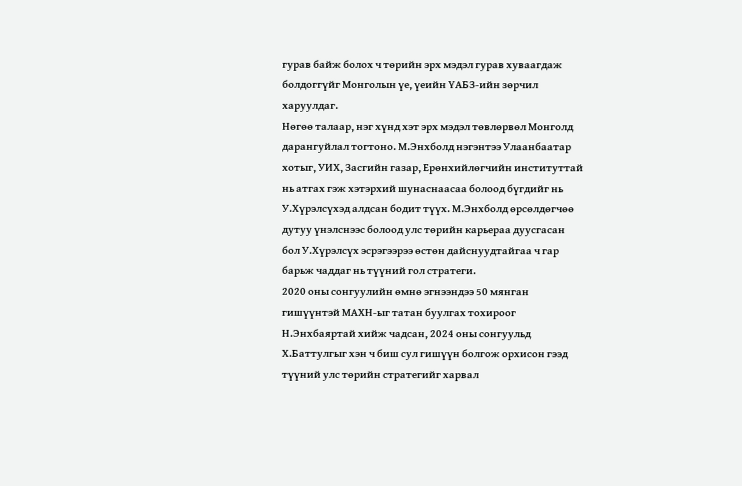гурав байж болох ч төрийн эрх мэдэл гурав хуваагдаж болдоггүйг Монголын үе, үеийн ҮАБЗ-ийн зөрчил харуулдаг.
Нөгөө талаар, нэг хүнд хэт эрх мэдэл төвлөрвөл Монголд дарангуйлал тогтоно. М.Энхболд нэгэнтээ Улаанбаатар хотыг, УИХ, Засгийн газар, Ерөнхийлөгчийн институттай нь атгах гэж хэтэрхий шунаснаасаа болоод бүгдийг нь У.Хүрэлсүхэд алдсан бодит түүх. М.Энхболд өрсөлдөгчөө дутуу үнэлснээс болоод улс төрийн карьераа дуусгасан бол У.Хүрэлсүх эсрэгээрээ өстөн дайснуудтайгаа ч гар барьж чаддаг нь түүний гол стратеги.
2020 оны сонгуулийн өмнө эгнээндээ 50 мянган гишүүнтэй МАХН-ыг татан буулгах тохироог Н.Энхбаяртай хийж чадсан, 2024 оны сонгуульд Х.Баттулгыг хэн ч биш сул гишүүн болгож орхисон гээд түүний улс төрийн стратегийг харвал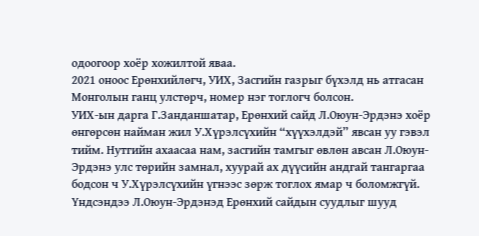одоогоор хоёр хожилтой яваа.
2021 оноос Ерөнхийлөгч, УИХ, Засгийн газрыг бүхэлд нь атгасан Монголын ганц улстөрч, номер нэг тоглогч болсон.
УИХ-ын дарга Г.Занданшатар, Ерөнхий сайд Л.Оюун-Эрдэнэ хоёр өнгөрсөн найман жил У.Хүрэлсүхийн “хүүхэлдэй” явсан уу гэвэл тийм. Нутгийн ахаасаа нам, засгийн тамгыг өвлөн авсан Л.Оюун-Эрдэнэ улс төрийн замнал, хуурай ах дүүсийн андгай тангаргаа бодсон ч У.Хүрэлсүхийн үгнээс зөрж тоглох ямар ч боломжгүй.
Үндсэндээ Л.Оюун-Эрдэнэд Ерөнхий сайдын суудлыг шууд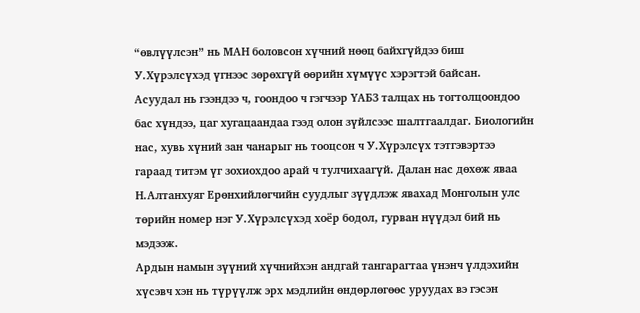“өвлүүлсэн” нь МАН боловсон хүчний нөөц байхгүйдээ биш У.Хүрэлсүхэд үгнээс зөрөхгүй өөрийн хүмүүс хэрэгтэй байсан.
Асуудал нь гээндээ ч, гоондоо ч гэгчээр ҮАБЗ талцах нь тогтолцоондоо бас хүндээ, цаг хугацаандаа гээд олон зүйлсээс шалтгаалдаг. Биологийн нас, хувь хүний зан чанарыг нь тооцсон ч У.Хүрэлсүх тэтгэвэртээ гараад титэм үг зохиохдоо арай ч тулчихаагүй. Далан нас дөхөж яваа Н.Алтанхуяг Ерөнхийлөгчийн суудлыг зүүдлэж явахад Монголын улс төрийн номер нэг У.Хүрэлсүхэд хоёр бодол, гурван нүүдэл бий нь мэдээж.
Ардын намын зүүний хүчнийхэн андгай тангарагтаа үнэнч үлдэхийн хүсэвч хэн нь түрүүлж эрх мэдлийн өндөрлөгөөс уруудах вэ гэсэн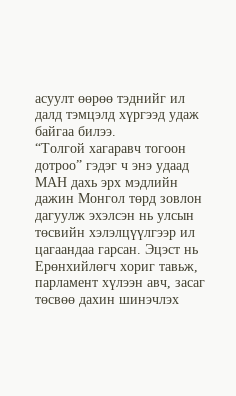асуулт өөрөө тэднийг ил далд тэмцэлд хүргээд удаж байгаа билээ.
“Толгой хагаравч тогоон дотроо” гэдэг ч энэ удаад МАН дахь эрх мэдлийн дажин Монгол төрд зовлон дагуулж эхэлсэн нь улсын төсвийн хэлэлцүүлгээр ил цагаандаа гарсан. Эцэст нь Ерөнхийлөгч хориг тавьж, парламент хүлээн авч, засаг төсвөө дахин шинэчлэх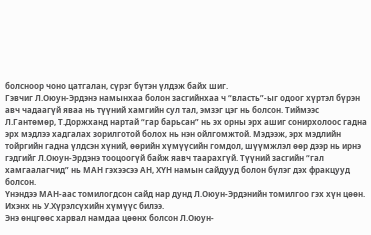болсноор чоно цатгалан, сүрэг бүтэн үлдэж байх шиг.
Гэвчиг Л.Оюун-Эрдэнэ намынхаа болон засгийнхаа ч “власть”-ыг одоог хүртэл бүрэн авч чадаагүй яваа нь түүний хамгийн сул тал, эмзэг цэг нь болсон. Тиймээс Л.Гантөмөр, Т.Доржханд нартай “гар барьсан” нь эх орны эрх ашиг сонирхолоос гадна эрх мэдлээ хадгалах зорилготой болох нь нэн ойлгомжтой. Мэдээж, эрх мэдлийн тойргийн гадна үлдсэн хүний, өөрийн хүмүүсийн гомдол, шүүмжлэл өөр дээр нь ирнэ гэдгийг Л.Оюун-Эрдэнэ тооцоогүй байж яавч таарахгүй. Түүний засгийн “гал хамгаалагчид” нь МАН гэхээсээ АН, ХҮН намын сайдууд болон бүлэг дэх фракцууд болсон.
Үнэндээ МАН-аас томилогдсон сайд нар дунд Л.Оюун-Эрдэнийн томилгоо гэх хүн цөөн. Ихэнх нь У.Хүрэлсүхийн хүмүүс билээ.
Энэ өнцгөөс харвал намдаа цөөнх болсон Л.Оюун-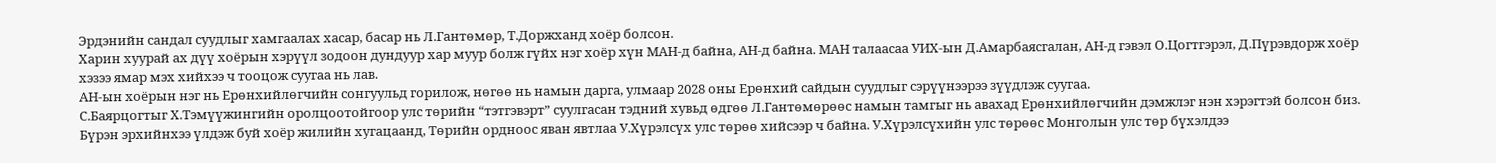Эрдэнийн сандал суудлыг хамгаалах хасар, басар нь Л.Гантөмөр, Т.Доржханд хоёр болсон.
Харин хуурай ах дүү хоёрын хэрүүл зодоон дундуур хар муур болж гүйх нэг хоёр хүн МАН-д байна, АН-д байна. МАН талаасаа УИХ-ын Д.Амарбаясгалан, АН-д гэвэл О.Цогтгэрэл, Д.Пүрэвдорж хоёр хэзээ ямар мэх хийхээ ч тооцож суугаа нь лав.
АН-ын хоёрын нэг нь Ерөнхийлөгчийн сонгуульд горилож, нөгөө нь намын дарга, улмаар 2028 оны Ерөнхий сайдын суудлыг сэрүүнээрээ зүүдлэж суугаа.
С.Баярцогтыг Х.Тэмүүжингийн оролцоотойгоор улс төрийн “тэтгэвэрт” суулгасан тэдний хувьд өдгөө Л.Гантөмөрөөс намын тамгыг нь авахад Ерөнхийлөгчийн дэмжлэг нэн хэрэгтэй болсон биз.
Бүрэн эрхийнхээ үлдэж буй хоёр жилийн хугацаанд, Төрийн ордноос яван явтлаа У.Хүрэлсүх улс төрөө хийсээр ч байна. У.Хүрэлсүхийн улс төрөөс Монголын улс төр бүхэлдээ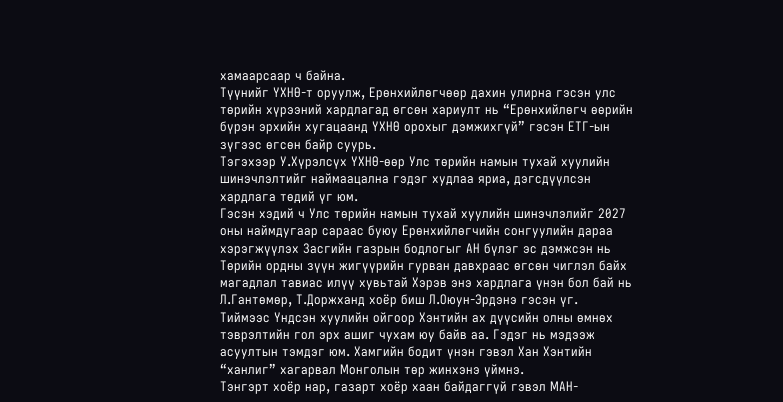хамаарсаар ч байна.
Түүнийг ҮХНӨ-т оруулж, Ерөнхийлөгчөөр дахин улирна гэсэн улс төрийн хүрээний хардлагад өгсөн хариулт нь “Ерөнхийлөгч өөрийн бүрэн эрхийн хугацаанд ҮХНӨ орохыг дэмжихгүй” гэсэн ЕТГ-ын зүгээс өгсөн байр суурь.
Тэгэхээр У.Хүрэлсүх ҮХНӨ-өөр Улс төрийн намын тухай хуулийн шинэчлэлтийг наймаацална гэдэг худлаа яриа, дэгсдүүлсэн хардлага төдий үг юм.
Гэсэн хэдий ч Улс төрийн намын тухай хуулийн шинэчлэлийг 2027 оны наймдугаар сараас буюу Ерөнхийлөгчийн сонгуулийн дараа хэрэгжүүлэх Засгийн газрын бодлогыг АН бүлэг эс дэмжсэн нь Төрийн ордны зүүн жигүүрийн гурван давхраас өгсөн чиглэл байх магадлал тавиас илүү хувьтай Хэрэв энэ хардлага үнэн бол бай нь Л.Гантөмөр, Т.Доржханд хоёр биш Л.Оюун-Эрдэнэ гэсэн үг.
Тиймээс Үндсэн хуулийн ойгоор Хэнтийн ах дүүсийн олны өмнөх тэврэлтийн гол эрх ашиг чухам юу байв аа. Гэдэг нь мэдээж асуултын тэмдэг юм. Хамгийн бодит үнэн гэвэл Хан Хэнтийн “ханлиг” хагарвал Монголын төр жинхэнэ үймнэ.
Тэнгэрт хоёр нар, газарт хоёр хаан байдаггүй гэвэл МАН-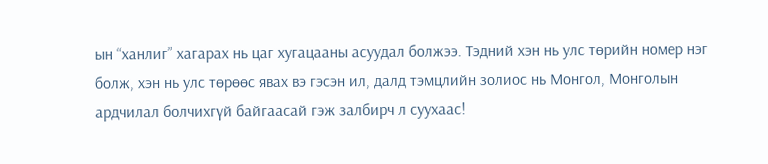ын “ханлиг” хагарах нь цаг хугацааны асуудал болжээ. Тэдний хэн нь улс төрийн номер нэг болж, хэн нь улс төрөөс явах вэ гэсэн ил, далд тэмцлийн золиос нь Монгол, Монголын ардчилал болчихгүй байгаасай гэж залбирч л суухаас!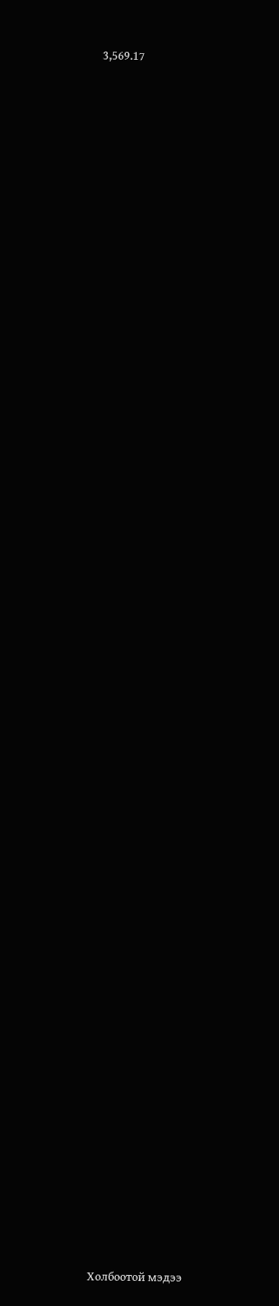3,569.17






















































Холбоотой мэдээ